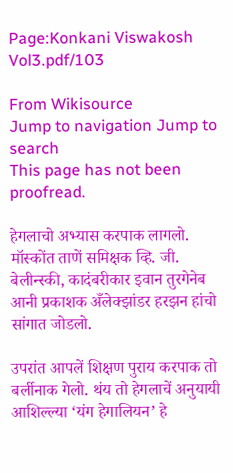Page:Konkani Viswakosh Vol3.pdf/103

From Wikisource
Jump to navigation Jump to search
This page has not been proofread.

हेगलाचो अभ्यास करपाक लागलो. मॉस्कोंत ताणें समिक्षक व्हि. जी. बेलीन्स्की, कादंबरीकार इवान तुरगेनेब आनी प्रकाशक अँलेक्झांडर हरझन हांचो सांगात जोडलो.

उपरांत आपलें शिक्षण पुराय करपाक तो बर्लीनाक गेलो. थंय तो हेगलाचें अनुयायी आशिल्ल्या ‘यंग हेगालियन’ हे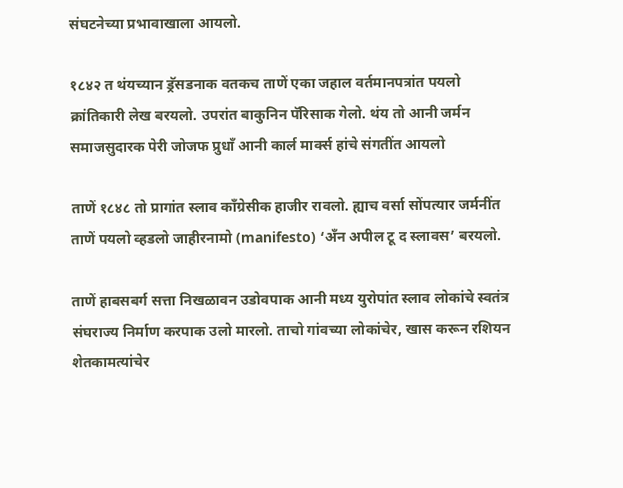संघटनेच्या प्रभावाखाला आयलो.

१८४२ त थंयच्यान ड्रॅसडनाक वतकच ताणें एका जहाल वर्तमानपत्रांत पयलो क्रांतिकारी लेख बरयलो. उपरांत बाकुनिन पॅरिसाक गेलो. थंय तो आनी जर्मन समाजसुदारक पेरी जोजफ प्रुधाँ आनी कार्ल मार्क्स हांचे संगतींत आयलो

ताणें १८४८ तो प्रागांत स्लाव काँग्रेसीक हाजीर रावलो. ह्याच वर्सा सोंपत्यार जर्मनींत ताणें पयलो व्हडलो जाहीरनामो (manifesto) ‘अँन अपील टू द स्लावस’ बरयलो.

ताणें हाबसबर्ग सत्ता निखळावन उडोवपाक आनी मध्य युरोपांत स्लाव लोकांचे स्वतंत्र संघराज्य निर्माण करपाक उलो मारलो. ताचो गांवच्या लोकांचेर, खास करून रशियन शेतकामत्यांचेर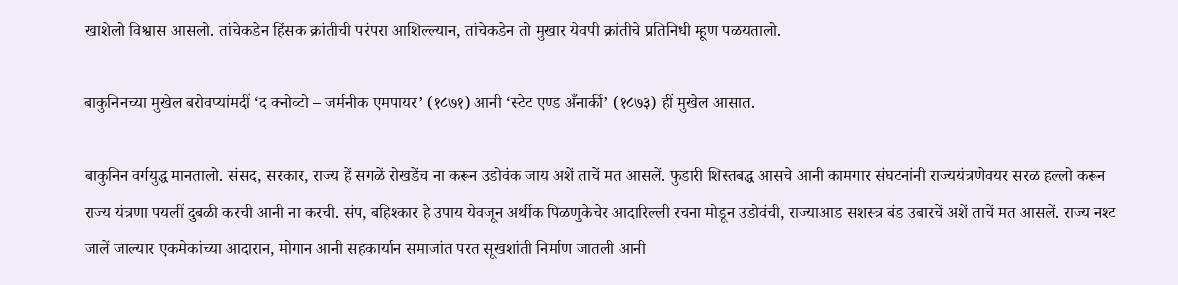खाशेलो विश्वास आसलो. तांचेकडेन हिंसक क्रांतीची परंपरा आशिल्ल्यान, तांचेकडेन तो मुखार येवपी क्रांतीचे प्रतिनिधी म्हूण पळयतालो.

बाकुनिनच्या मुखेल बरोवप्यांमदीं ‘द क्नोव्टो – जर्मनीक एमपायर’ (१८७१) आनी ‘स्टेट एण्ड अँनार्की’ (१८७३) हीं मुखेल आसात.

बाकुनिन वर्गयुद्ध मानतालो. संसद, सरकार, राज्य हें सगळें रोखडेंच ना करून उडोवंक जाय अशें ताचें मत आसलें. फुडारी शिस्तबद्ध आसचे आनी कामगार संघटनांनी राज्ययंत्रणेवयर सरळ हल्लो करून राज्य यंत्रणा पयलीं दुबळी करची आनी ना करची. संप, बहिश्कार हे उपाय येवजून अर्थीक पिळणुकेचेर आदारिल्ली रचना मोडून उडोवंची, राज्याआड सशस्त्र बंड उबारचें अशें ताचें मत आसलें. राज्य नश्ट जालें जाल्यार एकमेकांच्या आदारान, मोगान आनी सहकार्यान समाजांत परत सूखशांती निर्माण जातली आनी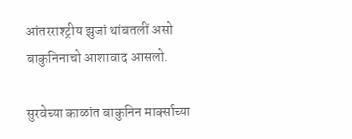आंतरराश्ट्रीय झुजां थांबतलीं असो बाकुनिनाचो आशावाद आसलो.

सुरवेच्या काळांत बाकुनिन मार्क्साच्या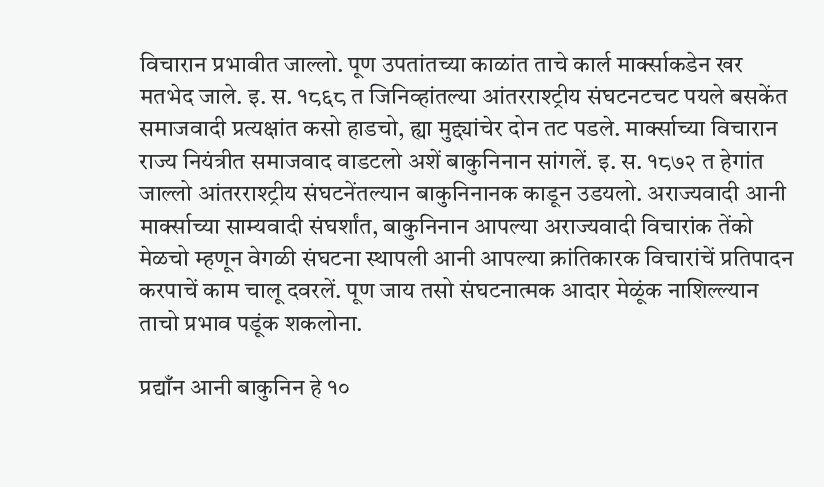विचारान प्रभावीत जाल्लो. पूण उपतांतच्या काळांत ताचे कार्ल मार्क्साकडेन खर मतभेद जाले. इ. स. १८६८ त जिनिव्हांतल्या आंतरराश्ट्रीय संघटनटचट पयले बसकेंत समाजवादी प्रत्यक्षांत कसो हाडचो, ह्या मुद्द्यांचेर दोन तट पडले. मार्क्साच्या विचारान राज्य नियंत्रीत समाजवाद वाडटलो अशें बाकुनिनान सांगलें. इ. स. १८७२ त हेगांत जाल्लो आंतरराश्ट्रीय संघटनेंतल्यान बाकुनिनानक काडून उडयलो. अराज्यवादी आनी मार्क्साच्या साम्यवादी संघर्शांत, बाकुनिनान आपल्या अराज्यवादी विचारांक तेंको मेळचो म्हणून वेगळी संघटना स्थापली आनी आपल्या क्रांतिकारक विचारांचें प्रतिपादन करपाचें काम चालू दवरलें. पूण जाय तसो संघटनात्मक आदार मेळूंक नाशिल्ल्यान ताचो प्रभाव पडूंक शकलोना.

प्रद्याँन आनी बाकुनिन हे १०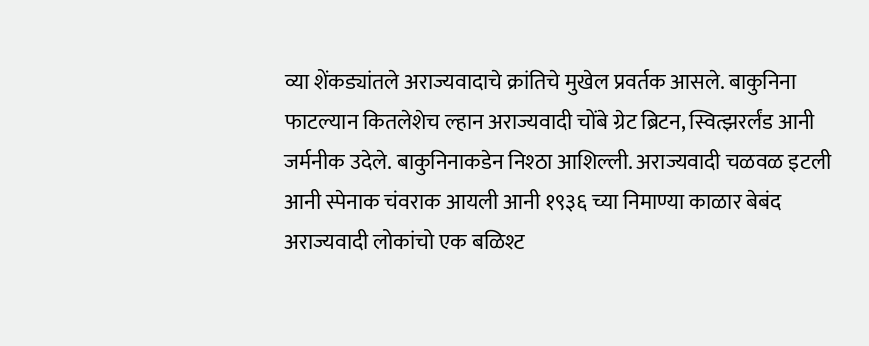व्या शेंकड्यांतले अराज्यवादाचे क्रांतिचे मुखेल प्रवर्तक आसले. बाकुनिना फाटल्यान कितलेशेच ल्हान अराज्यवादी चोंबे ग्रेट ब्रिटन, स्वित्झरर्लंड आनी जर्मनीक उदेले. बाकुनिनाकडेन निश्ठा आशिल्ली. अराज्यवादी चळवळ इटली आनी स्पेनाक चंवराक आयली आनी १९३६ च्या निमाण्या काळार बेबंद अराज्यवादी लोकांचो एक बळिश्ट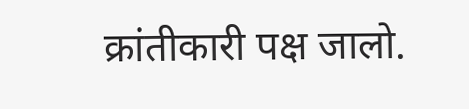क्रांतीकारी पक्ष जालो.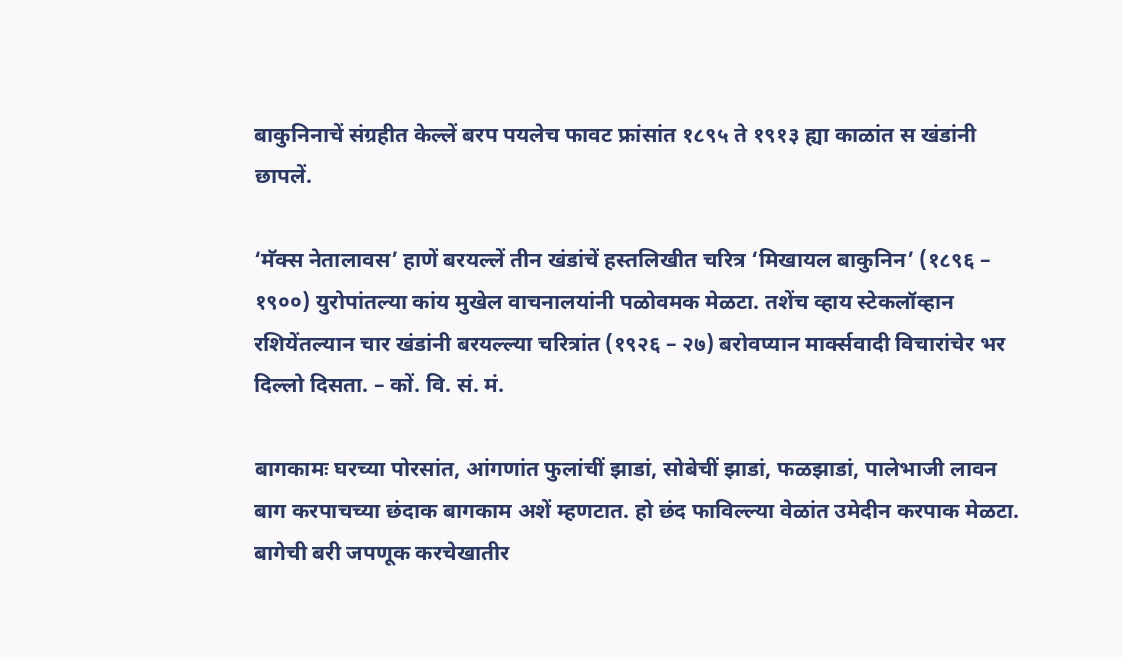बाकुनिनाचें संग्रहीत केल्लें बरप पयलेच फावट फ्रांसांत १८९५ ते १९१३ ह्या काळांत स खंडांनी छापलें.

‘मॅक्स नेतालावस’ हाणें बरयल्लें तीन खंडांचें हस्तलिखीत चरित्र ‘मिखायल बाकुनिन’ (१८९६ – १९००) युरोपांतल्या कांय मुखेल वाचनालयांनी पळोवमक मेळटा. तशेंच व्हाय स्टेकलॉव्हान रशियेंतल्यान चार खंडांनी बरयल्ल्या चरित्रांत (१९२६ – २७) बरोवप्यान मार्क्सवादी विचारांचेर भर दिल्लो दिसता. – कों. वि. सं. मं.

बागकामः घरच्या पोरसांत, आंगणांत फुलांचीं झाडां, सोबेचीं झाडां, फळझाडां, पालेभाजी लावन बाग करपाचच्या छंदाक बागकाम अशें म्हणटात. हो छंद फाविल्ल्या वेळांत उमेदीन करपाक मेळटा. बागेची बरी जपणूक करचेखातीर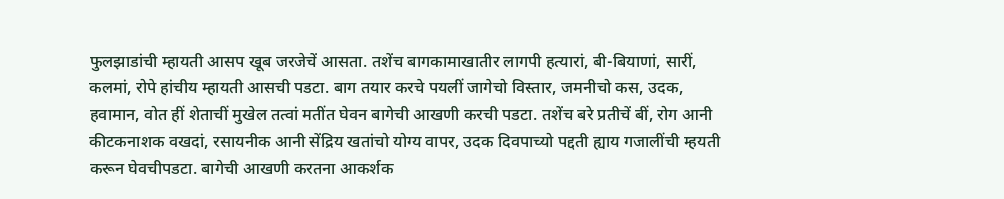फुलझाडांची म्हायती आसप खूब जरजेचें आसता. तशेंच बागकामाखातीर लागपी हत्यारां, बी-बियाणां, सारीं, कलमां, रोपे हांचीय म्हायती आसची पडटा. बाग तयार करचे पयलीं जागेचो विस्तार, जमनीचो कस, उदक, हवामान, वोत हीं शेताचीं मुखेल तत्वां मतींत घेवन बागेची आखणी करची पडटा. तशेंच बरे प्रतीचें बीं, रोग आनी कीटकनाशक वखदां, रसायनीक आनी सेंद्रिय खतांचो योग्य वापर, उदक दिवपाच्यो पद्दती ह्याय गजालींची म्हयती करून घेवचीपडटा. बागेची आखणी करतना आकर्शक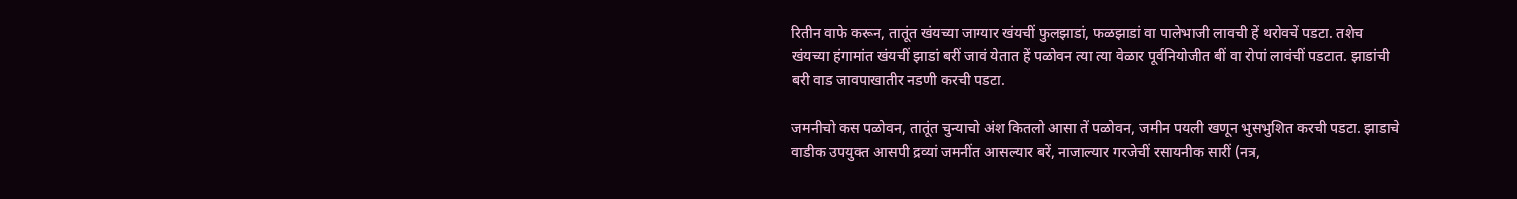रितीन वाफे करून, तातूंत खंयच्या जाग्यार खंयचीं फुलझाडां, फळझाडां वा पालेभाजी लावची हें थरोवचें पडटा. तशेच खंयच्या हंगामांत खंयचीं झाडां बरीं जावं येतात हें पळोवन त्या त्या वेळार पूर्वनियोजीत बीं वा रोपां लावंचीं पडटात. झाडांची बरी वाड जावपाखातीर नडणी करची पडटा.

जमनीचो कस पळोवन, तातूंत चुन्याचो अंश कितलो आसा तें पळोवन, जमीन पयली खणून भुसभुशित करची पडटा. झाडाचे वाडीक उपयुक्त आसपी द्रव्यां जमनींत आसल्यार बरें, नाजाल्यार गरजेचीं रसायनीक सारीं (नत्र,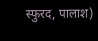स्फुरद, पालाश)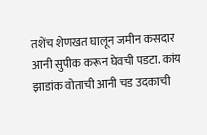तशेंच शेणखत घालून जमीन कसदार आनी सुपीक करून घेवची पडटा. कांय झाडांक वोताची आनी चड उदकाची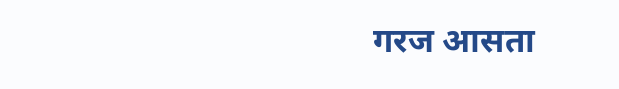गरज आसता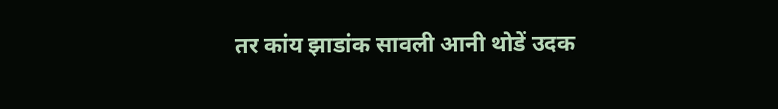तर कांय झाडांक सावली आनी थोडें उदक